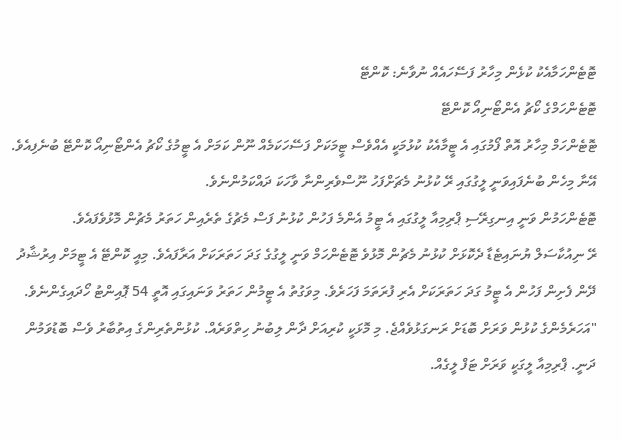ޓޮޓެންހަމާއެކު ކުޅެން މިހާރު ފަސޭހައެއް ނުވާނެ: ކޮންޓޭ
ޓޮޓެންހަމްގެ ކޯޗު އެންޓޯނިއޯ ކޮންޓޭ
ޓޮޓެންހަމް މިހާރު އޮތް ފޯމުގައި އެ ޓީމާއެކު ކުޅުމަކީ އެއްވެސް ޓީމަކަށް ފަސޭހަކަމެއް ނޫން ކަމަށް އެ ޓީމުގެ ކޯޗު އެންޓޯނިއޯ ކޮންޓޭ ބުނެފިއެވެ.
އޭނާ މިހެން ބުނެފައިވަނީ ލީގުގައި ރޭ ކުޅުނު މެޗަށްފަހު ނޫސްވެރިންނާ ވާހަކަ ދައްކަމުންނެވެ.
ޓޮޓެންހަމުން ވަނީ އިނގިރޭސި ޕްރިމިއާ ލީގުގައި އެ ޓީމު އެންމެ ފަހުން ކުޅުނު ފަސް މެޗުގެ ތެރެއިން ހަތަރު މެޗުން މޮޅުވެފައެވެ.
ރޭ ނިއުކާސަލް ޔުނައިޓެޑާ ދެކޮޅަށް ކުޅުނު މެޗުން މޮޅުވެ ޓޮޓެންހަމް ވަނީ ލީގުގެ ގަދަ ހަތަރަކަށް އަރާފައެވެ. މިއީ ކޮންޓޭ އެ ޓީމަށް އިރުޝާދު ދޭން ފެށިން ފަހުން އެ ޓީމު ގަދަ ހަތަރަކަށް އެރި ފުރަތަމަ ފަހަރެވެ. މިވަގުތު އެ ޓީމުން ހަތަރު ވަނައިގައި އޮތީ 54 ޕޮއިންޓު ހޯދައިގެންނެވެ.
"އަހަރެމެންގެ ކުޅުން ވަރަށް ބޮޑަށް ރަނގަޅުވެއްޖެ. މި މޮޅަކީ ކުރިއަށް ދާން ލިބުނު ހިތްވަރެއް. ކުޅުންތެރިންގެ އިތުބާރު ވެސް ބޮޑުވަމުން ދަނީ. ޕްރިމިއާ ލީގަކީ ވަރަށް ޓަފް ލީގެއް.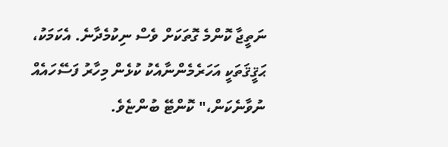ނަތީޖާ ކޮންމެ ގޮތަކަށް ވެސް ނިކުމެދާނެ. އެކަމަކު، ޙަޤީޤަތަކީ އަހަރެމެންނާއެކު ކުޅެން މިހާރު ފަސޭހައެއް ނުވާނެކަން،" ކޮންޓޭ ބުންޏެވެ.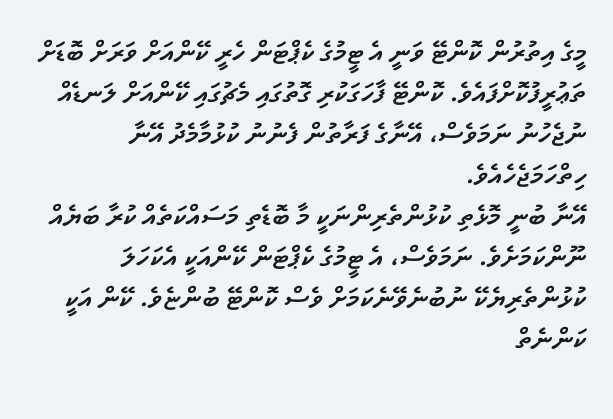މީގެ އިތުރުން ކޮންޓޭ ވަނީ އެ ޓީމުގެ ކެޕްޓަން ހެރީ ކޭންއަށް ވަރަށް ބޮޑަށް ތަޢުރީފުކޮށްފައެވެ. ކޮންޓޭ ފާހަގަކުރި ގޮތުގައި މެޗުގައި ކޭންއަށް ލަނޑެއް ނުޖެހުނު ނަމަވެސް، އޭނާގެ ފަރާތުން ފެނުނު ކުޅުމާމެދު އޭނާ ހިތްހަމަޖެހެއެވެ.
އޭނާ ބުނީ މޮޅެތި ކުޅުންތެރިންނަކީ މާ ބޮޑެތި މަސައްކަތެއް ކުރާ ބަޔެއް ނޫންކަމަށެވެ. ނަމަވެސް، އެ ޓީމުގެ ކެޕްޓަން ކޭންއަކީ އެކަހަލަ ކުޅުންތެރިޔެކޭ ނުބުނެވޭނެކަމަށް ވެސް ކޮންޓޭ ބުންޏެވެ. ކޭން އަކީ ކަންނެތް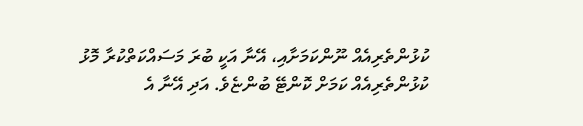ކުޅުންތެރިއެއް ނޫންކަމަށާއި، އޭނާ އަކީ ބުރަ މަސައްކަތްކުރާ މޮޅު ކުޅުންތެރިއެއް ކަމަށް ކޮންޓޭ ބުންޏެވެ. އަދި އޭނާ އެ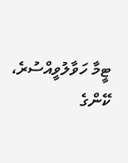ޓީމާ ހަވާލުވީއްސުރެ، ކޭންގެ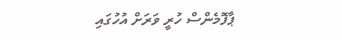ޕާފޮމެންސް ހުރީ ވަރަށް އުހުގައި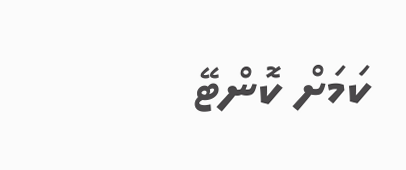ކަމަށް ކޮންޓޭ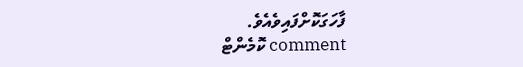ފާހަގަކޮށްފައިވެއެވެ.
comment ކޮމެންޓް